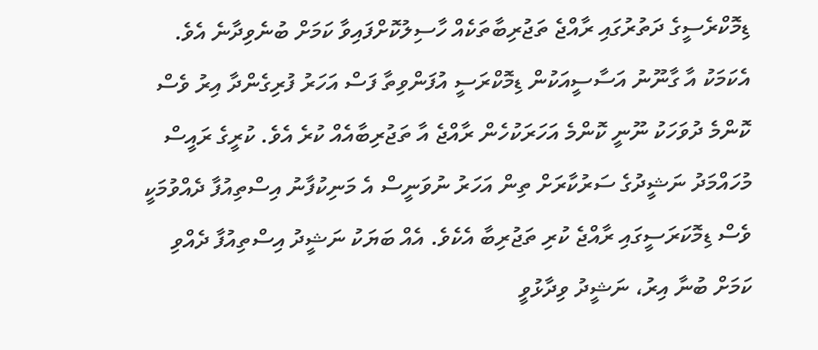ޑިމޮކްރެސީގެ ދަތުރުގައި ރާއްޖެ ތަޖުރިބާތަކެއް ހާސިލުކޮށްފައިވާ ކަމަށް ބުނެވިދާނެ އެވެ. އެކަމަކު އާ ގާނޫނު އަސާސީއަކުން ޑިމޮކްރަސީ އުފަންވިތާ ފަސް އަހަރު ފުރިގެންދާ އިރު ވެސް ކޮންމެ ދުވަހަކު ނޫނީ ކޮންމެ އަހަރަކުހެން ރާއްޖެ އާ ތަޖުރިބާއެއް ކުރެ އެވެ. ކުރީގެ ރައީސް މުހައްމަދު ނަޝީދުގެ ސަރުކާރަށް ތިން އަހަރު ނުވަނީސް އެ މަނިކުފާނު އިސްތިއުފާ ދެއްވުމަކީ ވެސް ޑިމޮކަރަސީގައި ރާއްޖެ ކުރި ތަޖުރިބާ އެކެވެ. އެއް ބަޔަކު ނަޝީދު އިސްތިއުފާ ދެއްވި ކަމަށް ބުނާ އިރު، ނަޝީދު ވިދާޅުވީ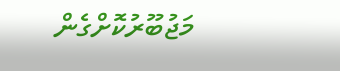މަޖުބޫރުކޮށްގެން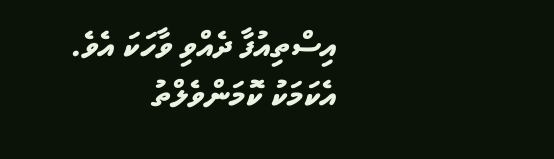އިސްތިއުފާ ދެއްވި ވާހަކަ އެވެ. އެކަމަކު ކޮމަންވެލްތު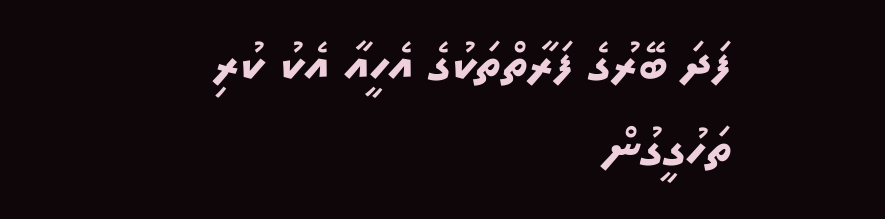ފަދަ ބޭރުގެ ފަރާތްތަކުގެ އެހީއާ އެކު ކުރި ތަހުގީގުން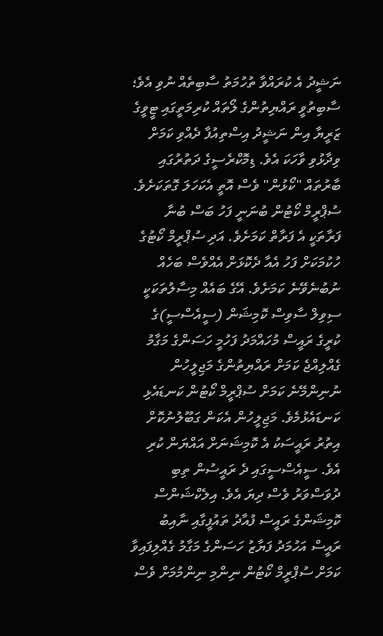ނަޝީދު އެ ކުރައްވާ ތުހުމަތު ސާބިތެއް ނުވި އެވެ؛ ސާބިތުވީ ރައްޔިތުންގެ ލޯތައް ކުރިމަތީގައި ޓީވީގެ ޒަރީޔާ އިން ނަޝީދު އިސްތިއުފާ ދެއްވި ކަމަށް ވިދާޅުވި ވާހަކަ އެވެ. ޑިމޮކްރެސީގެ ދަތުރުގައި ބާރުތައް "ކޯޅުން" ވެސް އޮތީ އެކަހަލަ ގޮތަކަށެވެ. ސުޕްރީމް ކޯޓުން ބުނަނީ ފަހު ބަސް ބުނާ ފަރާތަކީ އެ ފަރާތް ކަމަށެވެ. އަދި ސުޕްރީމް ކޯޓުގެ ހުކުމަކަށް ފަހު އެއާ ދެކޮޅަށް އެއްވެސް ބަހެއް ނުބުނެވޭނެ ކަމަށެވެ. އޭގެ ބައެއް މިސާލުތަކަކީ ސިވިލް ސާވިސް ކޮމިޝަން (ސީއެސްސީ)ގެ ކުރީގެ ރައީސް މުހައްމަދު ފަހުމީ ހަސަންގެ މަގާމު ގެއްލިއްޖެ ކަމަށް ރައްޔިތުންގެ މަޖިލީހުން ނުނިންމޭނެ ކަމަށް ސުޕްރީމް ކޯޓުން ކަނޑައެޅި ކަނޑައެޅުމެވެ. މަޖިލީހުން އެކަން ގަބޫލުނުކޮށް އިތުރު ރައީސަކު އެ ކޮމިޝަނަށް އައްޔަން ކުރި އެވެ. ސީއެސްސީގައި ދެ ރައީސުން ތިބި ދުވަސްވަރު ވެސް ދިޔަ އެވެ. އިލެކްޝަންސް ކޮމިޝަންގެ ރައީސް ފުއާދު ތައުފީގާއި ނާއިބު ރައީސް އަހުމަދު ފަޔާޒު ހަސަންގެ މަގާމު ގެއްލިފައިވާ ކަމަށް ސުޕްރީމް ކޯޓުން ނިންމި ނިންމުމަށް ވެސް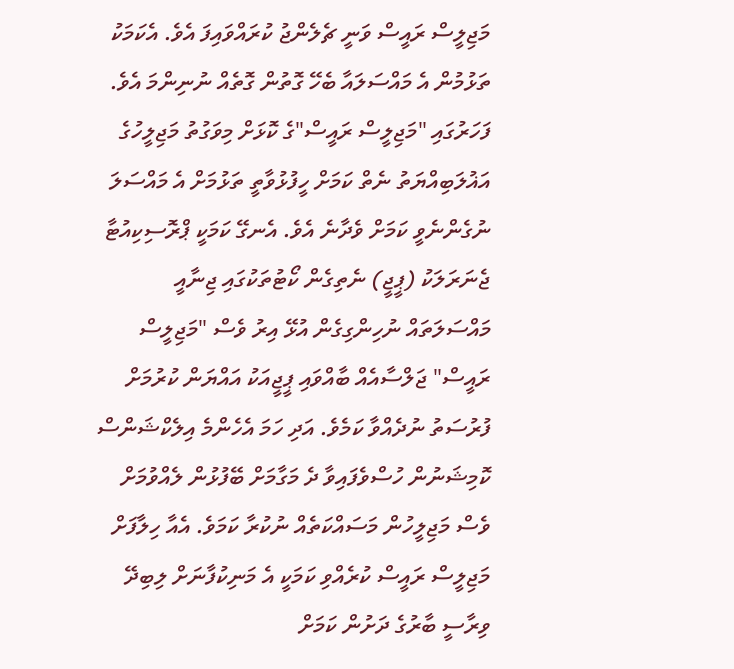މަޖިލީސް ރައީސް ވަނީ ޗެލެންޖު ކުރައްވައިފަ އެވެ. އެކަމަކު ތަޅުމުން އެ މައްސަލައާ ބެހޭ ގޮތުން ގޮތެއް ނުނިންމަ އެވެ. ފަހަރުގައި "މަޖިލީސް ރައީސް"ގެ ކޮޅަށް މިވަގުތު މަޖިލީހުގެ އަޣުލަބިއްޔަތު ނެތް ކަމަށް ހީފުޅުވާތީ ތަޅުމަށް އެ މައްސަލަ ނުގެންނެވީ ކަމަށް ވެދާނެ އެވެ. އެނގޭ ކަމަކީ ޕްރޮސިކިއުޓާ ޖެނަރަލަކު (ޕީޖީ) ނެތިގެން ކޯޓުތަކުގައި ޖިނާއީ މައްސަލަތައް ނުހިންގިގެން އުޅޭ އިރު ވެސް "މަޖިލީސް ރައީސް" ޖަލްސާއެއް ބާއްވައި ޕީޖީއަކު އައްޔަން ކުރުމަށް ފުރުސަތު ނުދެއްވާ ކަމެވެ. އަދި ހަމަ އެހެންމެ އިލެކްޝަންސް ކޮމިޝަނުން ހުސްވެފައިވާ ދެ މަގާމަށް ބޭފުޅުން ލެއްވުމަށް ވެސް މަޖިލީހުން މަސައްކަތެއް ނުކުރާ ކަމަވެ. އެއާ ހިލާފަށް މަޖިލީސް ރައީސް ކުރެއްވި ކަމަކީ އެ މަނިކުފާނަށް ލިބިދޭ ވިރާސީ ބާރުގެ ދަށުން ކަމަށް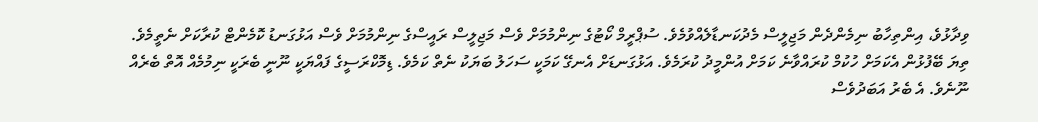ވިދާޅުވެ، އިންތިހާބު ނިމެންދެން މަޖިލީސް މެދުކަނޑާލެއްވުމެވެ. ސުޕްރީމް ކޯޓުގެ ނިންމުމަށް ވެސް މަޖިލީސް ރައީސްގެ ނިންމުމަށް ވެސް އަޅުގަނޑު ކޮމެންޓް ކުރާކަށް ނެތީމެވެ. ތިޔަ ބޭފުޅުން އެކަމަށް ހުކުމް ކުރައްވާނެ ކަމަށް އުންމީދު ކުރަމެވެ. އަޅުގަނޑަށް އެނގޭ ކަމަކީ ސަހަލު ބަޔަކު ނެތް ކަމެވެ. ޑިމޮކްރަސީގެ ފައްޔަކީ ނޫނީ ބެރަކީ ނިމުމެއް އޮތް ބެރެއް ނޫނެވެ. އެ ބެރު އަބަދުވެސް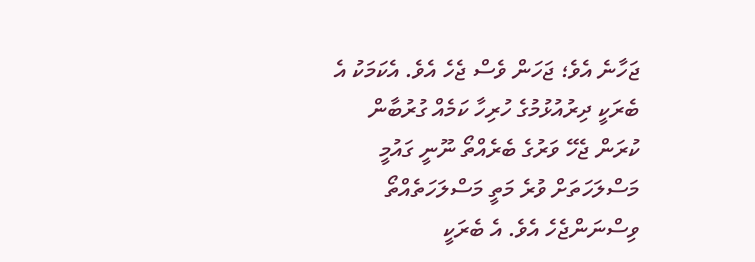ޖަހާނެ އެވެ؛ ޖަހަން ވެސް ޖެހެ އެވެ. އެކަމަކު އެ ބެރަކީ ދިރުއުޅުމުގެ ހުރިހާ ކަމެއް ގުރުބާން ކުރަން ޖެހޭ ވަރުގެ ބެރެއްތޯ ނޫނީ ގައުމީ މަސްލަހަތަށް ވުރެ މަތީ މަސްލަހަތެއްތޯ ވިސްނަންޖެހެ އެވެ. އެ ބެރަކީ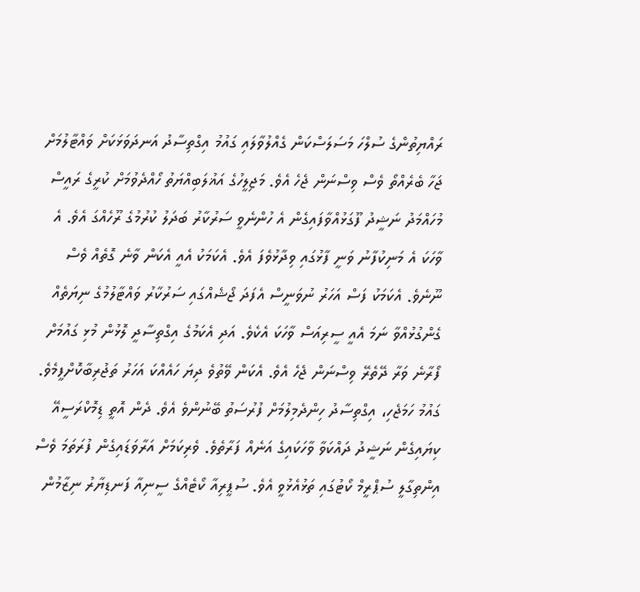ރައްޔިތުންގެ ސުލްހަ މަސަލަސްކަން ގެއްލުވާލައި ގައުމު އިގްތިސާދު އަނދަވަޅަކަށް ވައްޓާލުމަށް ޖަހާ ބެރެއްތޯ ވެސް ވިސްނަން ޖެހެ އެވެ. މަޖިލީހުގެ އަޣުލަބިއްޔަތު ހޯއްދެވުމަށް ކުރީގެ ރައީސް މުހައްމަދު ނަޝީދު ފޫގަޅުއްވާފައިގެން އެ ހުންނެވީ ސަރުކާރު ބަދަލު ކުރުމުގެ ރޫހެއްގަ އެވެ. އެ ވާހަކަ އެ މަނިކުފާނު ވަނީ ފާޅުގައި ވިދާޅުވެފަ އެވެ. އެކަމަކު އެއީ އެކަން ވާނެ ގޮތެއް ވެސް ނޫނެވެ. އެކަމަކު ފަސް އަހަރު ނުވަނީސް އެފަދަ ޖޯޝެއްގައި ސަރުކާރު ވައްޓާލުމުގެ ނިޔަތެއް ގެންގުޅުއްވާ ނަމަ އެއީ ސީރިއަސް ވާހަކަ އެކެވެ. އަދި އެކަމުގެ އިގްތިސާދީ ލޮޅުން މުޅި ގައުމަށް ފޯރާނެ ވަރާ ދޭތެރޭ ވިސްނަން ޖެހެ އެވެ. އެކަން ވޭތުވެ ދިޔަ ހައެއްކަ އަހަރު ތަޖުރިބާކޮށްފީމެވެ. ގައުމު ހަމަޖެހި، އިގްތިސާދު ހިންދެމިލުމަށް ފުރުސަތު ބޭނުންވެ އެވެ. ދެން އޮތީ ޑިމޮކްރަސީއޭ ކިޔައިގެން ނަޝީދު ދައްކަވާ ވާހަކައިގެ އަނެއް ފަރާތެވެ. ވެރިކަމަށް އަރާވަޑައިގެން ފުރަތަމަ ވެސް އިންތިގާލީ ސުޕްރީމް ކޯޓުގައި ތަޅުއެޅުވީ އެވެ. ސުޕީރިއާ ކޯޓެއްގެ ސީނިއާ ފަނޑިޔާރު ނިޒާމުން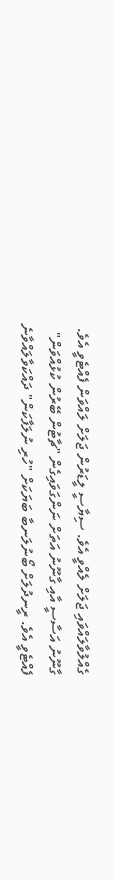ގެއްލުވާލައްވައި ޖަލަށް ލެއްވީ އެވެ. ސިޔާސީ ލީޑަރުން ޖަލަށް ލައްވަން ފެއްޓެވީ އެވެ. ގާނޫނު އަސާސީ އާއި ގާނޫނު އަތަށް ނަންގަވައިގެން "ޗާޓުން ބޭރުން ކުޅުއްވަން" ފެއްޓެވީ އެވެ. ރީނދުލަށް ބޯނުލަނބާ ބަޔަކަށް "ހުރި ނުލަފާކަން" ދައްކަވާލައްވާނެ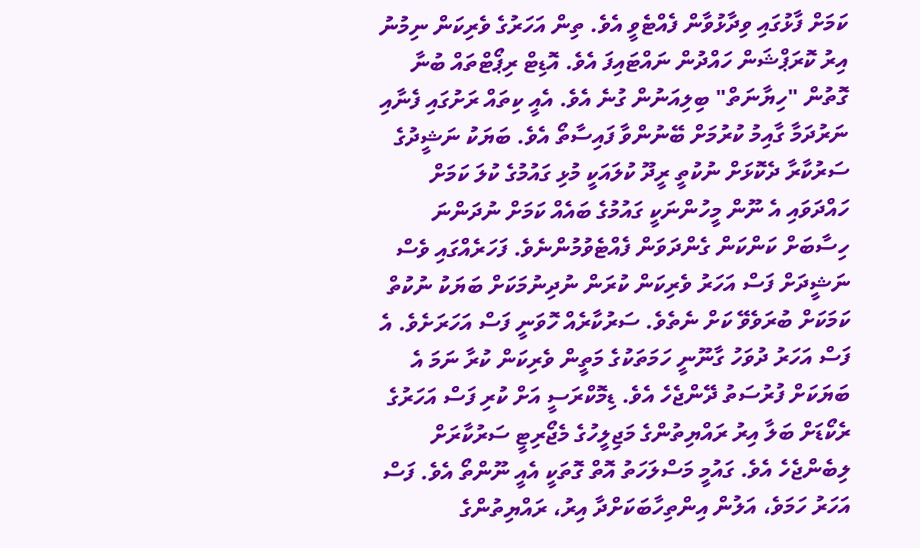ކަމަށް ފާޅުގައި ވިދާޅުވާން ފެއްޓެވީ އެވެ. ތިން އަހަރުގެ ވެރިކަން ނިމުނު އިރު ކޮރަޕްޝަން ހައްދުން ނައްޓައިފަ އެވެ. އޮޑިޓް ރިޕޯޓްތައް ބުނާ ގޮތުން "ހިޔާނަތް" ބިލިއަނުން ގުނެ އެވެ. އެއީ ކިތައް ރަށުގައި ފެނާއި ނަރުދަމާ ގާއިމު ކުރުމަށް ބޭނުންވާ ފައިސާތޯ އެވެ. ބަޔަކު ނަޝީދުގެ ސަރުކާރާ ދެކޮޅަށް ނުކުތީ ރީދޫ ކުލައަކީ މުޅި ގައުމުގެ ކުލަ ކަމަށް ހައްދަވައި އެ ނޫން މީހުންނަކީ ގައުމުގެ ބައެއް ކަމަށް ނުދަންނަ ހިސާބަށް ކަންކަން ގެންދަވަން ފެއްޓެވުމުންނެވެ. ފަހަރެއްގައި ވެސް ނަޝީދަށް ފަސް އަހަރު ވެރިކަން ކުރަން ނުދިނުމަކަށް ބަޔަކު ނުކުތް ކަމަކަށް ބުރަވެވޭ ކަށް ނެތެވެ. ސަރުކާރެއް ހޮވަނީ ފަސް އަހަރަށެވެ. އެ ފަސް އަހަރު ދުވަހު ގާނޫނީ ހަމަތަކުގެ މަތީން ވެރިކަން ކުރާ ނަމަ އެ ބަޔަކަށް ފުރުސަތު ދޭންޖެހެ އެވެ. ޑިމޮކްރަސީ އަށް ކުރި ފަސް އަހަރުގެ ރެކޯޑަށް ބަލާ އިރު ރައްޔިތުންގެ މަޖިލީހުގެ މެޖޯރިޓީ ސަރުކާރަށް ލިބެންޖެހެ އެވެ. ގައުމީ މަސްލަހަތު އޮތް ގޮތަކީ އެއީ ނޫންތޯ އެވެ. ފަސް އަހަރު ހަމަވެ، އަލުން އިންތިހާބަކަށްދާ އިރު، ރައްޔިތުންގެ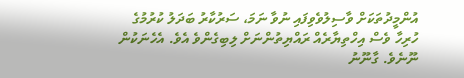އުންމީދުތަކަށް ވާސިލުވެވިފައި ނުވާ ނަމަ، ސަރުކާރު ބަދަލު ކުރުމުގެ ހުރިހާ ވެސް އިހްތިޔާރެއް ރައްޔިތުންނަށް ލިބިގެންވެ އެވެ. އެހެނަކުން ނޫނެވެ. ގާނޫނު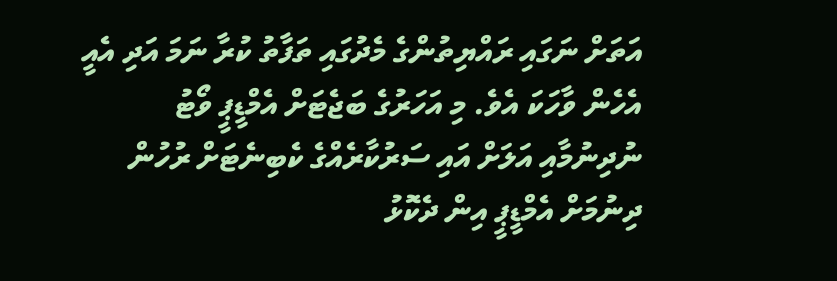އަތަށް ނަގައި ރައްޔިތުންގެ މެދުގައި ތަފާތު ކުރާ ނަމަ އަދި އެއީ އެހެން ވާހަކަ އެވެ. މި އަހަރުގެ ބަޖެޓަށް އެމްޑީޕީ ވޯޓު ނުދިނުމާއި އަލަށް އައި ސަރުކާރެއްގެ ކެބިނެޓަށް ރުހުން ދިނުމަށް އެމްޑީޕީ އިން ދެކޮޅު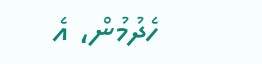ހެދުމުން، އެ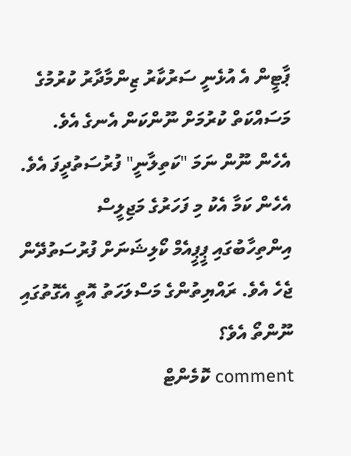ޕާޓީން އެ އުޅެނީ ސަރުކާރު ޒިންމާދާރު ކުރުމުގެ މަސައްކަތް ކުރުމަށް ނޫންކަން އެނގެ އެވެ. އެހެން ނޫން ނަމަ "ކަތިލާނީ" ފުރުސަތުދީފަ އެވެ. އެހެން ކަމާ އެކު މި ފަހަރުގެ މަޖިލީސް އިންތިހާބުގައި ޕީޕީއެމް ކޯލިޝަނަށް ފުރުސަތުދޭން ޖެހެ އެވެ. ރައްޔިތުންގެ މަސްލަހަތު އޮތީ އެގޮތުގައި ނޫންތޯ އެވެ؟
comment ކޮމެންޓް